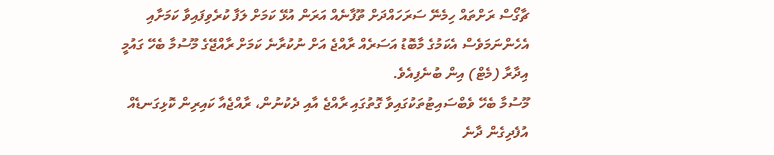ޗާގޯސް ރަށްތައް ހިމެނޭ ސަރަހައްދަށް ތޫފާނެއް އަރަން އުޅޭ ކަމަށް ލަފާ ކުރެވިފައިވާ ކަމަށާއި އެހެންނަމަވެސް އެކަމުގެ މާބޮޑު އަސަރެއް ރާއްޖެ އަށް ނުކުރާނެ ކަމަށް ރާއްޖޭގެ މޫސުމާ ބެހޭ ގައުމީ އިދާރާ (މެޓް) އިން ބުނެފިއެވެ.
މޫސުމާ ބެހޭ ވެބްސައިޓުތަކުގައިވާ ގޮތުގައި ރާއްޖެ އާއި ދެކުނުން، ރާއްޖެއާ ކައިރިން ކޮޅިގަނޑެއް އުފެދިގެން ދާނެ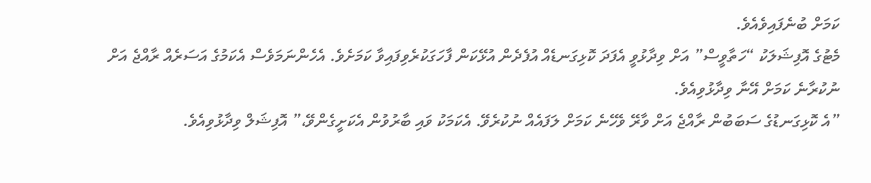ކަމަށް ބުނެފައިވެއެވެ.
މެޓުގެ އޮފިޝަލަކު “ހަތާވީސް” އަށް ވިދާޅުވީ އެފަދަ ކޮޅިގަނޑެއް އުފެދެން އުޅޭކަން ފާހަގަކުރެވިފައިވާ ކަމަށެވެ. އެހެންނަމަވެސް އެކަމުގެ އަސަރެއް ރާއްޖެ އަށް ނުކުރާނެ ކަމަށް އޭނާ ވިދާޅުވިއެވެ.
”އެ ކޮޅިގަނޑުގެ ސަބަބުން ރާއްޖެ އަށް ވާރޭ ވެހޭނެ ކަމަށް ލަފައެއް ނުކުރެވޭ. އެކަމަކު ވައި ބާރުވުން އެކަށީގެންވޭ،” އޮފިޝަލް ވިދާޅުވިއެވެ.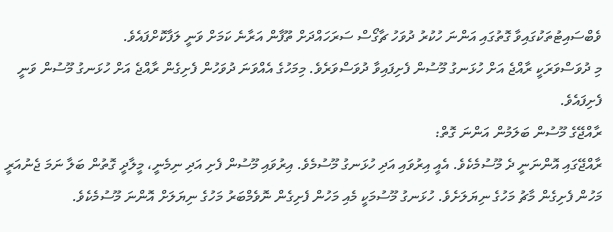ވެބްސައިޓުތަކުގައިވާ ގޮތުގައި އަންނަ ހުކުރު ދުވަހު ޗާގޯސް ސަރަހައްދަށް ތޫފާން އަރާނެ ކަމަށް ވަނީ ލަފާކޮށްފައެވެ.
މި ދުވަސްވަރަކީ ރާއްޖެ އަށް ހުޅަނގު މޫސުން ފެށިފައިވާ ދުވަސްވަރެވެ. މިމަހުގެ އެއްވަނަ ދުވަހުން ފެށިގެން ރާއްޖެ އަށް ހުޅަނގު މޫސުން ވަނީ ފެށިފައެވެ.
ރާއްޖޭގެ މޫސުން ބަލަމުން އަންނަ ގޮތް:
ރާއްޖޭގައި އޮންނަނީ ދެ މޫސުމެކެވެ. އެއީ އިރުވައި އަދި ހުޅަނގު މޫސުމެވެ. އިރުވައި މޫސުން ފެށި އަދި ނިމެނީ، މީލާދީ ގޮތުން ބަލާ ނަމަ ޖެނުއަރީ މަހުން ފެށިގެން މާޗު މަހުގެ ނިޔަލަށެވެ. ހުޅަނގު މޫސުމަކީ މެއި މަހުން ފެށިގެން ނޮވެމްބަރު މަހުގެ ނިޔަލަށް އޮންނަ މޫސުމެކެވެ.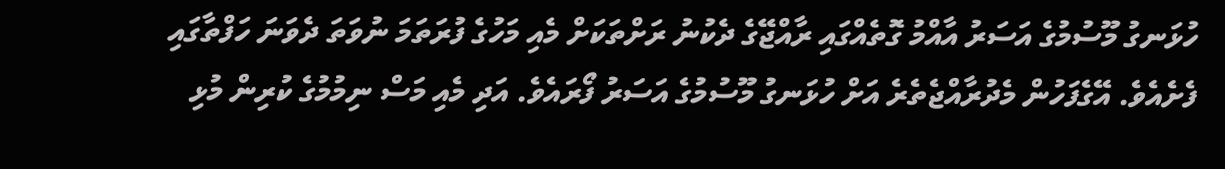ހުޅަނގު މޫސުމުގެ އަސަރު އާއްމު ގޮތެއްގައި ރާއްޖޭގެ ދެކުނު ރަށްތަކަށް މެއި މަހުގެ ފުރަތަމަ ނުވަތަ ދެވަނަ ހަފްތާގައި ފެށެއެވެ. އޭގެފަހުން މެދުރާއްޖެތެރެ އަށް ހުޅަނގު މޫސުމުގެ އަސަރު ފޯރައެވެ. އަދި މެއި މަސް ނިމުމުގެ ކުރިން މުޅި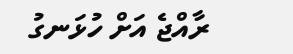ރާއްޖެ އަށް ހުޅަނގު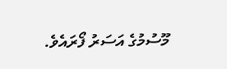މޫސުމުގެ އަސަރު ފޯރައެވެ.